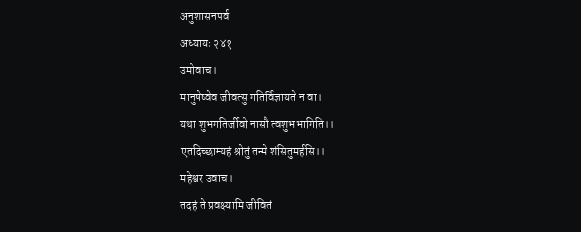अनुशासनपर्व
अध्यायः २४१
उमोवाच।
मानुषेष्वेव जीवत्सु गतिर्विज्ञायते न वा।
यथा शुभगतिर्जीवो नासौ त्वशुभभागिति।।
एतदिच्छाम्यहं श्रोतुं तन्मे शंसितुमर्हसि।।
महेश्वर उवाच।
तदहं ते प्रवक्ष्यामि जीवितं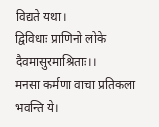विद्यते यथा।
द्विविधाः प्राणिनो लोके दैवमासुरमाश्रिताः।।
मनसा कर्मणा वाचा प्रतिकला भवन्ति ये।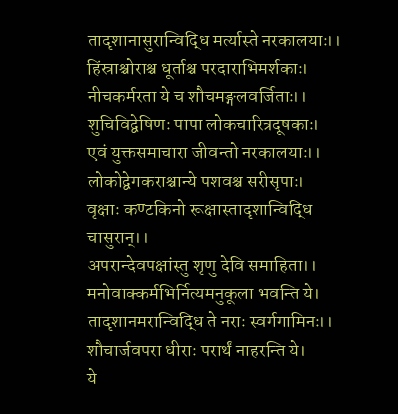तादृशानासुरान्विद्धि मर्त्यास्ते नरकालयाः।।
हिंस्राश्चोराश्च धूर्ताश्च परदाराभिमर्शकाः।
नीचकर्मरता ये च शौचमङ्गलवर्जिताः।।
शुचिविद्वेषिणः पापा लोकचारित्रदूषकाः।
एवं युक्तसमाचारा जीवन्तो नरकालयाः।।
लोकोद्वेगकराश्चान्ये पशवश्च सरीसृपाः।
वृक्षाः कण्टकिनो रूक्षास्तादृशान्विद्धि चासुरान्।।
अपरान्देवपक्षांस्तु शृणु देवि समाहिता।।
मनोवाक्कर्मभिर्नित्यमनुकूला भवन्ति ये।
तादृशानमरान्विद्धि ते नराः स्वर्गगामिनः।।
शौचार्जवपरा धीराः परार्थं नाहरन्ति ये।
ये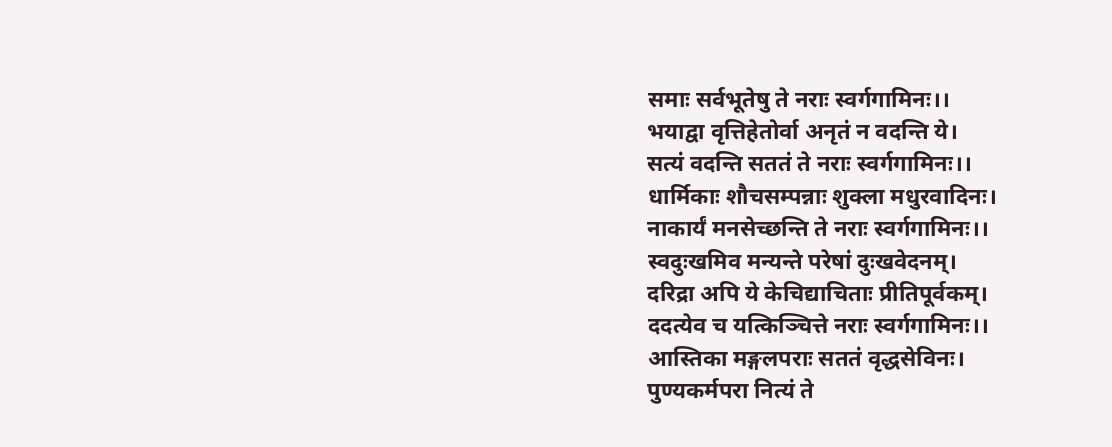समाः सर्वभूतेषु ते नराः स्वर्गगामिनः।।
भयाद्वा वृत्तिहेतोर्वा अनृतं न वदन्ति ये।
सत्यं वदन्ति सततं ते नराः स्वर्गगामिनः।।
धार्मिकाः शौचसम्पन्नाः शुक्ला मधुरवादिनः।
नाकार्यं मनसेच्छन्ति ते नराः स्वर्गगामिनः।।
स्वदुःखमिव मन्यन्ते परेषां दुःखवेदनम्।
दरिद्रा अपि ये केचिद्याचिताः प्रीतिपूर्वकम्।
ददत्येव च यत्किञ्चित्ते नराः स्वर्गगामिनः।।
आस्तिका मङ्गलपराः सततं वृद्धसेविनः।
पुण्यकर्मपरा नित्यं ते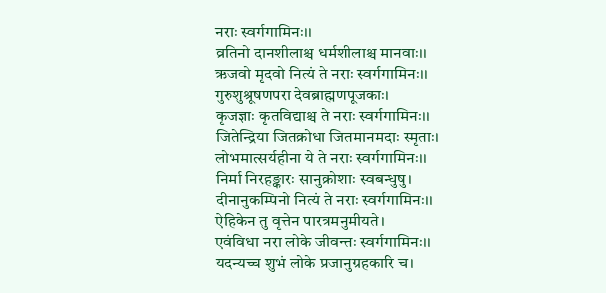नराः स्वर्गगामिनः।।
व्रतिनो दानशीलाश्च धर्मशीलाश्च मानवाः।।
ऋजवो मृदवो नित्यं ते नराः स्वर्गगामिनः।।
गुरुशुश्रूषणपरा देवब्राह्मणपूजकाः।
कृजज्ञाः कृतविद्याश्च ते नराः स्वर्गगामिनः।।
जितेन्द्रिया जितक्रोधा जितमानमदाः स्मृताः।
लोभमात्सर्यहीना ये ते नराः स्वर्गगामिनः।।
निर्मा निरहङ्कारः सानुक्रोशाः स्वबन्धुषु।
दीनानुकम्पिनो नित्यं ते नराः स्वर्गगामिनः।।
ऐहिकेन तु वृत्तेन पारत्रमनुमीयते।
एवंविधा नरा लोके जीवन्तः स्वर्गगामिनः।।
यदन्यच्च शुभं लोके प्रजानुग्रहकारि च।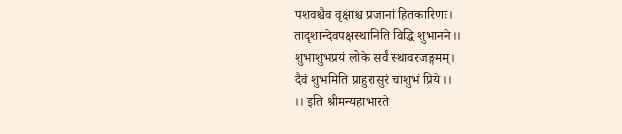पशवश्चैव वृक्षाश्च प्रजानां हितकारिणः।
तादृशान्देवपक्षस्थानिति विद्धि शुभानने।।
शुभाशुभप्रयं लोके सर्वं स्थावरजङ्गमम्।
दैवं शुभमिति प्राहुरासुरं चाशुभं प्रिये।।
।। इति श्रीमन्यहाभारते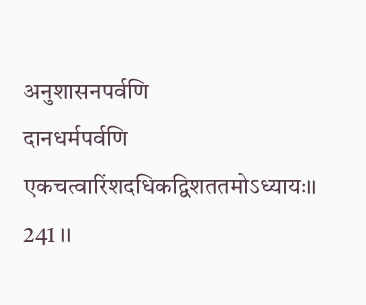अनुशासनपर्वणि
दानधर्मपर्वणि एकचत्वारिंशदधिकद्विशततमोऽध्यायः।। 241 ।।